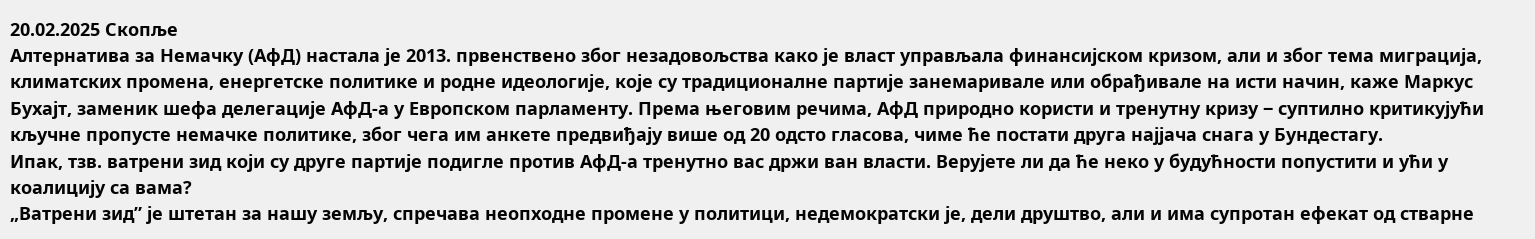20.02.2025 Скопље
Алтернатива за Немачку (АфД) настала је 2013. првенствено због незадовољства како је власт управљала финансијском кризом, али и због тема миграција, климатских промена, енергетске политике и родне идеологије, које су традиционалне партије занемаривале или обрађивале на исти начин, каже Маркус Бухајт, заменик шефа делегације АфД-а у Европском парламенту. Према његовим речима, АфД природно користи и тренутну кризу ‒ суптилно критикујући кључне пропусте немачке политике, због чега им анкете предвиђају више од 20 одсто гласова, чиме ће постати друга најјача снага у Бундестагу.
Ипак, тзв. ватрени зид који су друге партије подигле против АфД-а тренутно вас држи ван власти. Верујете ли да ће неко у будућности попустити и ући у коалицију са вама?
„Ватрени зид” је штетан за нашу земљу, спречава неопходне промене у политици, недемократски је, дели друштво, али и има супротан ефекат од стварне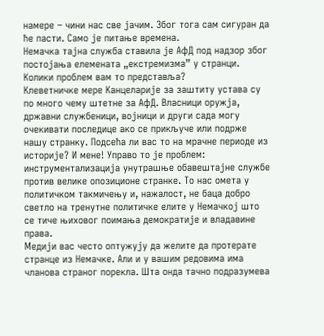намере – чини нас све јачим. Због тога сам сигуран да ће пасти. Само је питање времена.
Немачка тајна служба ставила је АфД под надзор због постојања елемената „екстремизма” у странци. Колики проблем вам то представља?
Клеветничке мере Канцеларије за заштиту устава су по много чему штетне за АфД. Власници оружја, државни службеници, војници и други сада могу очекивати последице ако се прикључе или подрже нашу странку. Подсећа ли вас то на мрачне периоде из историје? И мене! Управо то је проблем: инструментализација унутрашње обавештајне службе против велике опозиционе странке. То нас омета у политичком такмичењу и, нажалост, не баца добро светло на тренутне политичке елите у Немачкој што се тиче њиховог поимања демократије и владавине права.
Медији вас често оптужују да желите да протерате странце из Немачке. Али и у вашим редовима има чланова страног порекла. Шта онда тачно подразумева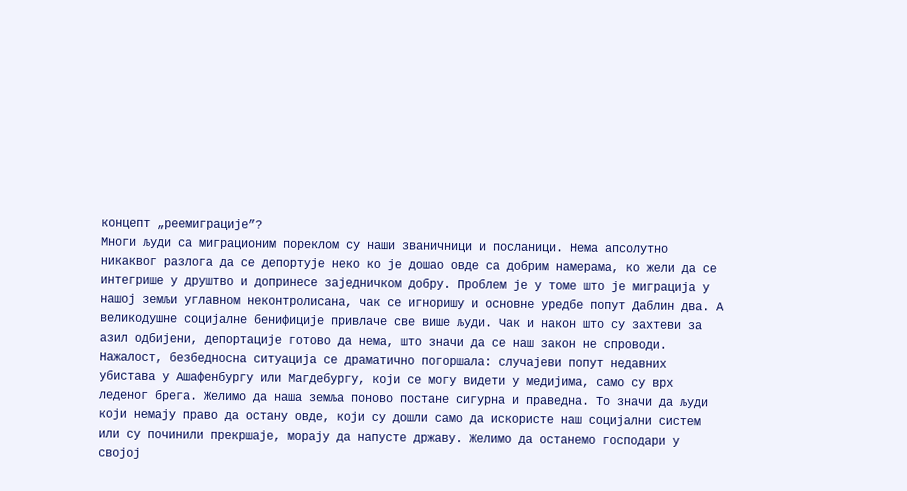концепт „реемиграције”?
Многи људи са миграционим пореклом су наши званичници и посланици. Нема апсолутно никаквог разлога да се депортује неко ко је дошао овде са добрим намерама, ко жели да се интегрише у друштво и допринесе заједничком добру. Проблем је у томе што је миграција у нашој земљи углавном неконтролисана, чак се игноришу и основне уредбе попут Даблин два. А великодушне социјалне бенифиције привлаче све више људи. Чак и након што су захтеви за азил одбијени, депортације готово да нема, што значи да се наш закон не спроводи. Нажалост, безбедносна ситуација се драматично погоршала: случајеви попут недавних убистава у Ашафенбургу или Магдебургу, који се могу видети у медијима, само су врх леденог брега. Желимо да наша земља поново постане сигурна и праведна. То значи да људи који немају право да остану овде, који су дошли само да искористе наш социјални систем или су починили прекршаје, морају да напусте државу. Желимо да останемо господари у својој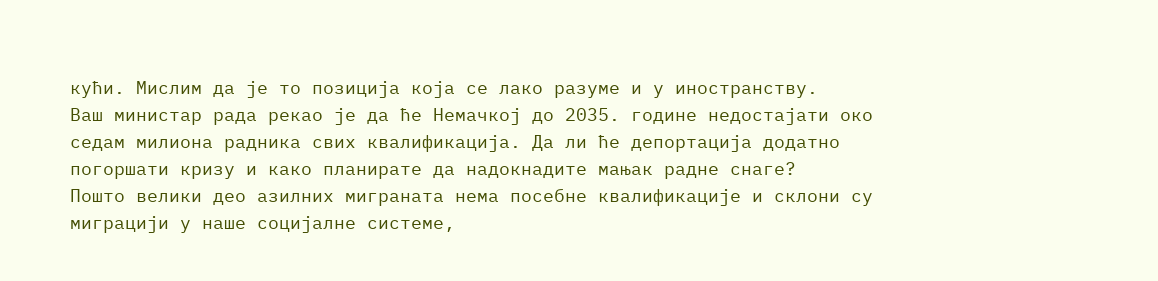кући. Мислим да је то позиција која се лако разуме и у иностранству.
Ваш министар рада рекао је да ће Немачкој до 2035. године недостајати око седам милиона радника свих квалификација. Да ли ће депортација додатно погоршати кризу и како планирате да надокнадите мањак радне снаге?
Пошто велики део азилних миграната нема посебне квалификације и склони су миграцији у наше социјалне системе,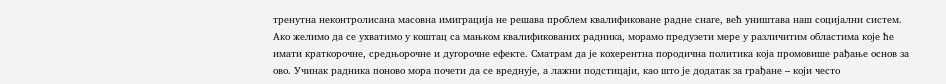тренутна неконтролисана масовна имиграција не решава проблем квалификоване радне снаге, већ уништава наш социјални систем. Ако желимо да се ухватимо у коштац са мањком квалификованих радника, морамо предузети мере у различитим областима које ће имати краткорочне, средњорочне и дугорочне ефекте. Сматрам да је кохерентна породична политика која промовише рађање основ за ово. Учинак радника поново мора почети да се вреднује, а лажни подстицаји, као што је додатак за грађане – који често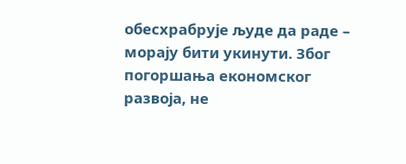обесхрабрује људе да раде – морају бити укинути. Због погоршања економског развоја, не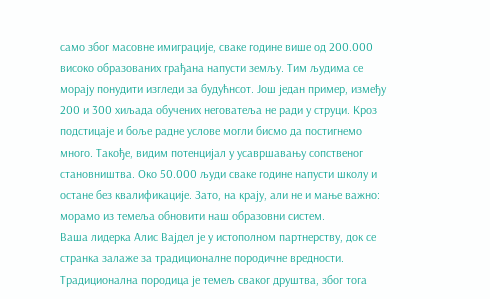само због масовне имиграције, сваке године више од 200.000 високо образованих грађана напусти земљу. Тим људима се морају понудити изгледи за будућнсот. Још један пример, између 200 и 300 хиљада обучених неговатеља не ради у струци. Кроз подстицаје и боље радне услове могли бисмо да постигнемо много. Такође, видим потенцијал у усавршавању сопственог становништва. Око 50.000 људи сваке године напусти школу и остане без квалификације. Зато, на крају, али не и мање важно: морамо из темеља обновити наш образовни систем.
Ваша лидерка Алис Вајдел је у истополном партнерству, док се странка залаже за традиционалне породичне вредности.
Традиционална породица је темељ сваког друштва, због тога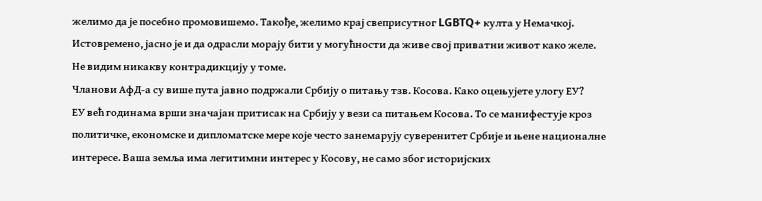желимо да је посебно промовишемо. Такође, желимо крај свеприсутног LGBTQ+ култа у Немачкој. Истовремено, јасно је и да одрасли морају бити у могућности да живе свој приватни живот како желе. Не видим никакву контрадикцију у томе.
Чланови АфД-а су више пута јавно подржали Србију о питању тзв. Косова. Како оцењујете улогу ЕУ?
ЕУ већ годинама врши значајан притисак на Србију у вези са питањем Косова. То се манифестује кроз политичке, економске и дипломатске мере које често занемарују суверенитет Србије и њене националне интересе. Ваша земља има легитимни интерес у Косову, не само због историјских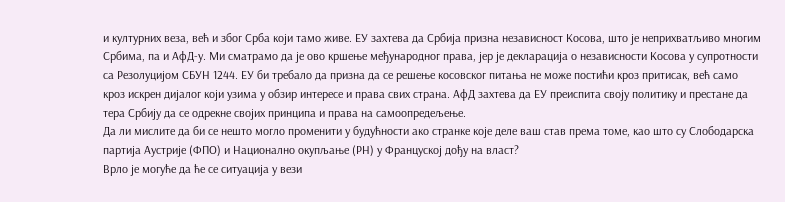и културних веза, већ и због Срба који тамо живе. ЕУ захтева да Србија призна независност Косова, што је неприхватљиво многим Србима, па и АфД-у. Ми сматрамо да је ово кршење међународног права, јер је декларација о независности Косова у супротности са Резолуцијом СБУН 1244. ЕУ би требало да призна да се решење косовског питања не може постићи кроз притисак, већ само кроз искрен дијалог који узима у обзир интересе и права свих страна. АфД захтева да ЕУ преиспита своју политику и престане да тера Србију да се одрекне својих принципа и права на самоопредељење.
Да ли мислите да би се нешто могло променити у будућности ако странке које деле ваш став према томе, као што су Слободарска партија Аустрије (ФПО) и Национално окупљање (РН) у Француској дођу на власт?
Врло је могуће да ће се ситуација у вези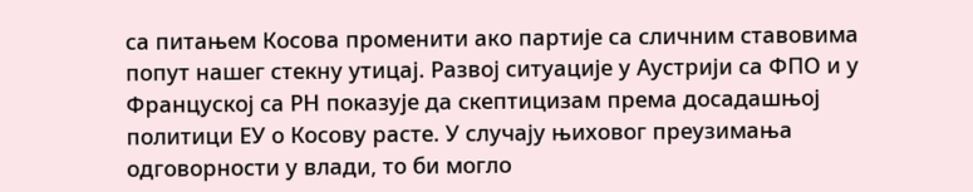са питањем Косова променити ако партије са сличним ставовима попут нашег стекну утицај. Развој ситуације у Аустрији са ФПО и у Француској са РН показује да скептицизам према досадашњој политици ЕУ о Косову расте. У случају њиховог преузимања одговорности у влади, то би могло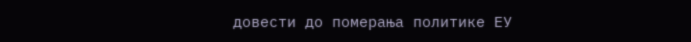довести до померања политике ЕУ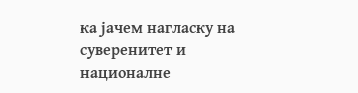ка јачем нагласку на суверенитет и националне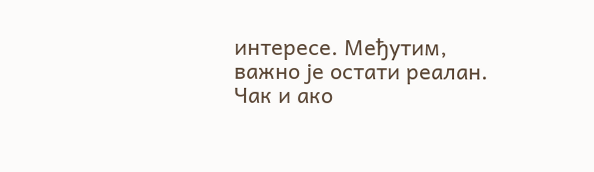интересе. Међутим, важно је остати реалан. Чак и ако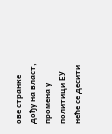ове странке дођу на власт, промена у политици ЕУ неће се десити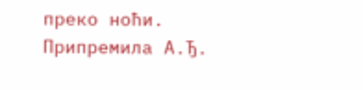преко ноћи.
Припремила А.Ђ.